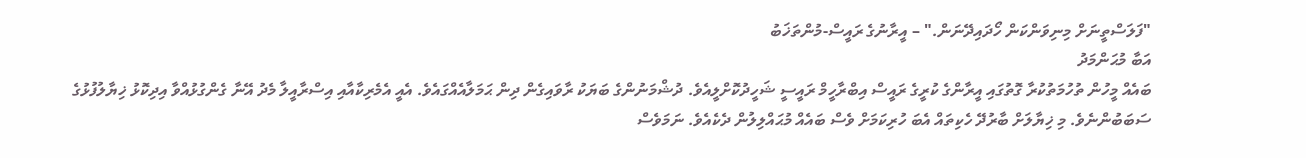"ފަލަސްތީނަށް މިނިވަންކަން ހޯދައިދޭނަން." – އީރާނުގެ ރައީސް-މުންތަޚަބު
އަބާ މުޙަންމަދު
ބައެއް މީހުން ތުހުމަތުކުރާ ގޮތުގައި އީރާންގެ ކުރީގެ ރައީސް އިބްރާހީމް ރައީސީ ޝަހީދުކޮށްލީއެވެ. ދުޝްމަނުންގެ ބަޔަކު ރާވައިގެން ދިން ޙަމަލާއެއްގައެވެ. އެއީ އެމެރިކާއާއި އިސްރާއީލާ މެދު އޭނާ ގެންގުޅުއްވާ އިދިކޮޅު ޚިޔާލުފުޅުގެ ސަބަބުންނެވެ. މި ޚިޔާލަށް ބާރުދޭ ހެކިތައް އެބަ ހުރިކަމަށް ވެސް ބައެއް މުޙައްލިލުން ދެކެއެވެ. ނަމަވެސް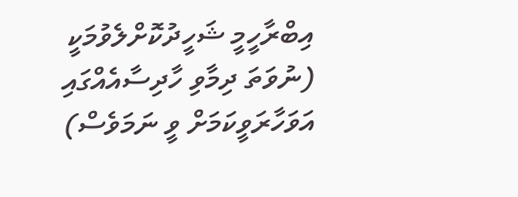އިބްރާހީމީ ޝަހީދުކޮށްލެވުމަކީ (ނުވަތަ ދިމާވި ހާދިސާއެއްގައި އަވަހާރަވީކަމަށް ވީ ނަމަވެސް)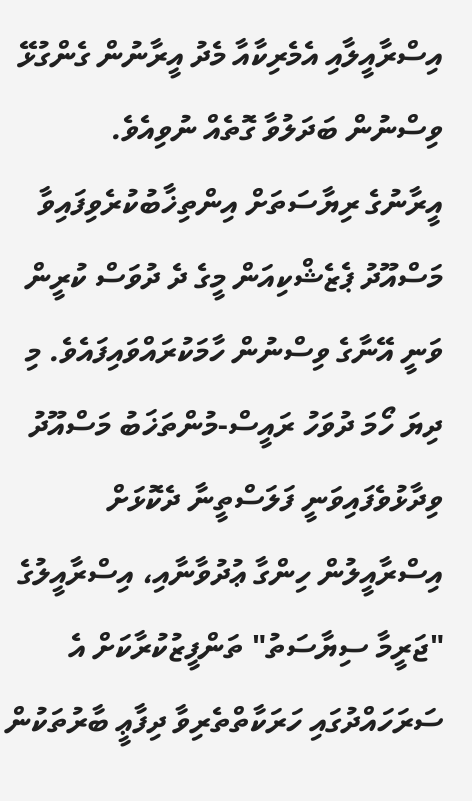އިސްރާއީލާއި އެމެރިކާއާ މެދު އީރާނުން ގެންގުޅޭ ވިސްނުން ބަދަލުވާ ގޮތެއް ނުވިއެވެ.
އީރާނުގެ ރިޔާސަތަށް އިންތިޚާބުކުރެވިފައިވާ މަސްއޫދު ޕެޒެޝްކިއަން މީގެ ދެ ދުވަސް ކުރީން ވަނީ އޭނާގެ ވިސްނުން ހާމަކުރައްވައިފައެވެ. މި ދިޔަ ހޯމަ ދުވަހު ރައީސް-މުންތަޚަބު މަސްއޫދު ވިދާޅުވެފައިވަނީ ފަލަސްތީނާ ދެކޮޅަށް އިސްރާއީލުން ހިންގާ ޢުދުވާނާއި، އިސްރާއީލުގެ "ޖަރީމާ ސިޔާސަތު" ތަންފީޒުކުރާކަށް އެ ސަރަހައްދުގައި ހަރަކާތްތެރިވާ ދިފާޢީ ބާރުތަކުން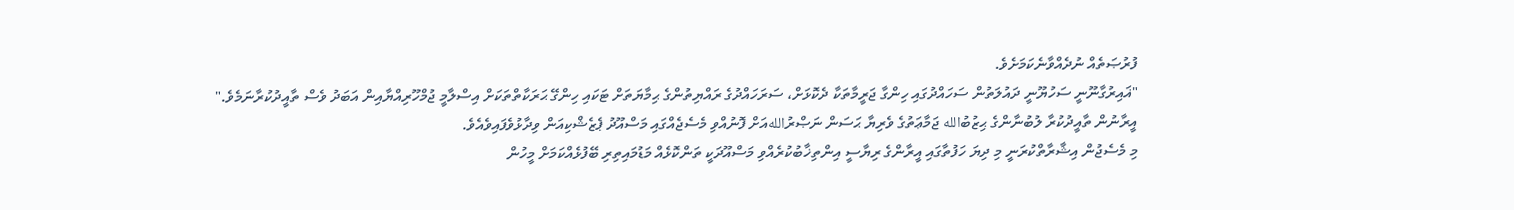ފުރުޞަތެއް ނުދެއްވާނެކަމަށެވެ.
"ޣައިރުގާނޫނީ ސަހުޔޫނީ ދައުލަތުން ސަހައްދުގައި ހިންގާ ޖަރީމާތަކާ ދެކޮޅަށް، ސަރަހައްދުގެ ރައްޔިތުންގެ ޙިމާޔަތަށް ޓަކައި ހިންގޭ ޙަރަކާތްތަކަށް އިސްލާމީ ޖުމްހޫރިއްޔާއިން އަބަދު ވެސް ތާއީދުކުރާނަމެވެ." އީރާނުން ތާއީދުކުރާ ލުބުނާންގެ ޙިޒުބުالله ޖަމާޢަތުގެ ވެރިޔާ ޙަސަން ނަޞްރުاللهއަށް ފޮނުއްވި މެސެޖެއްގައި މަސްއޫދު ޕެޒެޝްކިއަން ވިދާޅުވެފައިވެއެވެ.
މި މެސެޖުން އިޝާރާތްކުރަނީ މި ދިޔަ ހަފުތާގައި އީރާންގެ ރިޔާސީ އިންތިޚާބުކުރެއްވި މަސްއޫދަކީ ތަންކޮޅެއް މަޑުމައިތިރި ބޭފުޅެއްކަމަށް މީހުން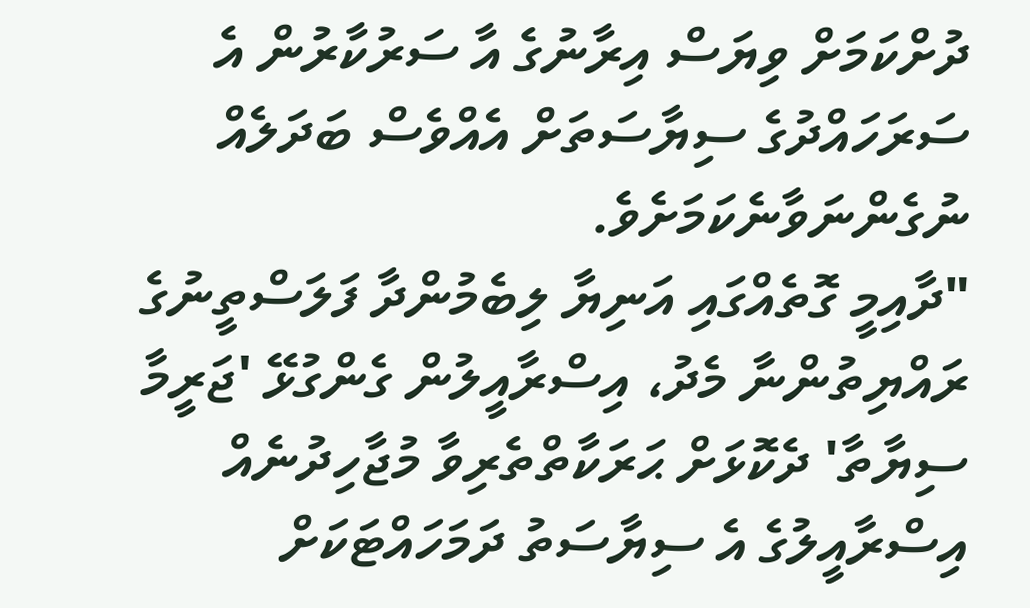ދުށްކަމަށް ވިޔަސް އިރާނުގެ އާ ސަރުކާރުން އެ ސަރަހައްދުގެ ސިޔާސަތަށް އެއްވެސް ބަދަލެއް ނުގެންނަވާނެކަމަށެވެ.
"ދާއިމީ ގޮތެއްގައި އަނިޔާ ލިބެމުންދާ ފަލަސްތީނުގެ ރައްޔިތުންނާ މެދު، އިސްރާއީލުން ގެންގުޅޭ 'ޖަރީމާ ސިޔާތާ' ދެކޮޅަށް ޙަރަކާތްތެރިވާ މުޖާހިދުނެއް އިސްރާއީލުގެ އެ ސިޔާސަތު ދަމަހައްޓަކަށް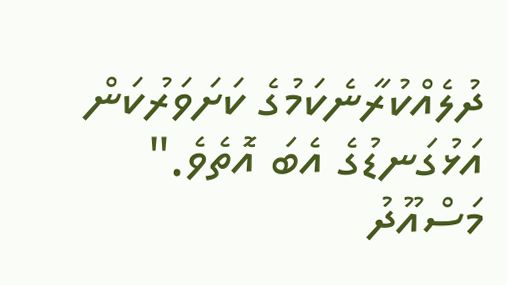ދުލެއްކުރާނެކަމުގެ ކަށަވަރުކަން އަޅުގަނޑުގެ އެބަ އޮތެވެ." މަސްއޫދު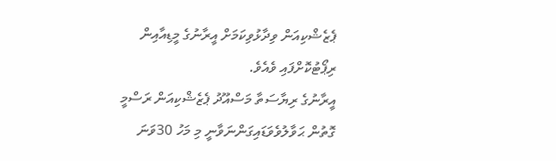ޕެޒެޝްކިއަން ވިދާޅުވިކަމަށް އީރާނުގެ މީޑިއާއިން ރިޕޯޓުކޮށްފައި ވެއެވެ.
އީރާނުގެ ރިޔާސަތާ މަސްއޫދު ޕެޒެޝްކިއަން ރަސްމީ ގޮތުން ޙަވާލުވެވަޑައިގަންނަވާނީ މި މަހު 30ވަނަ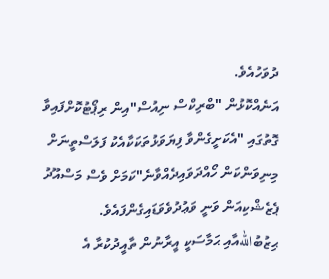ދުވަހުއެވެ.
އަނެއްކޮޅުން "ބްރިކްސް ނިއުސް"އިން ރިޕޯޓުކޮށްފައިވާ ގޮތުގައި "އެކަށީގެންވާ ފިޔަވަޅުތަކަކާއެކު ފަލަސްތީނަށް މިނިވަންކަން ހޯއްދަވައިދެއްވާނެ"ކަމަށް ވެސް މަސްއޫދު ޕެޒެޝްކިއަން ވަނީ ވަޢުދުވެވަޑައިގެންފައެވެ.
ޙިޒުބުاللهއާއި ޙަމާސަކީ އީރާނުން ތާއީދުކުރާ އެ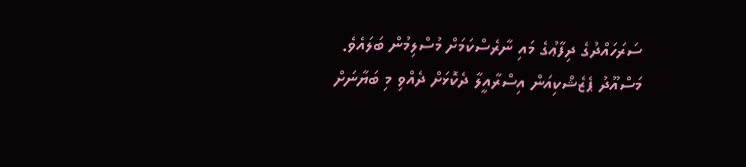ސަރަހައްދުގެ ދިފާޢުގެ މައި ނާރެސްކަމަށް މުސްލިމުން ބަލައެވެ.
މަސްއޫދު ޕެޒެޝްކިއަން އިސްރާއީލާ ދެކޮޅަށް ދެއްވި މި ބަޔާނަށް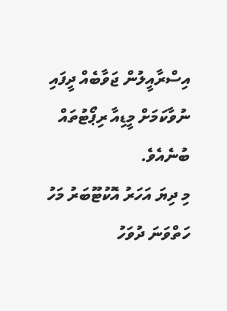އިސްރާއީލުން ޖަވާބެއް ދީފައި ނުވާކަމަށް މީޑިއާ ރިޕޯޓުތައް ބުނެއެވެ.
މި ދިޔަ އަހަރު އޮކުޓޫބަރު މަހު ހަތްވަނަ ދުވަހު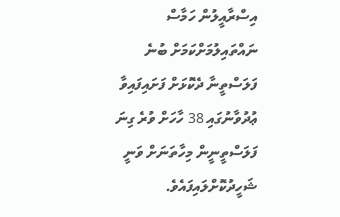އިސްރާއީލުން ހަމާސް ނައްތައިލުމަށްކަމަށް ބުނެ ފަލަސްތީނާ ދެކޮޅަށް ފަށައިފައިވާ ޢުދުވާނުގައި 38 ހާހަށް ވުރެ ގިނަ ފަލަސްތީނީން މިހާތަނަށް ވަނީ ޝަހީދުކޮށްލައިފައެވެ.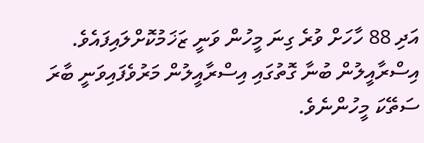އަދި 88 ހާހަށް ވުރެ ގިނަ މީހުން ވަނީ ޒަޚަމުކޮށްލައިފައެވެ. އިސްރާއީލުން ބުނާ ގޮތުގައި އިސްރާއީލުން މަރުވެފައިވަނީ ބާރަ ސަތޭކަ މީހުންނެވެ.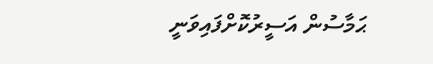ޙަމާސުން އަސީރުކޮށްފައިވަނީ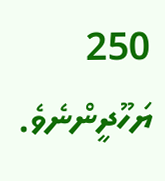250 ޔަހޫދީންނެވެ.